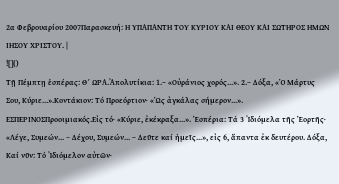2α Φεβρουαρίου 2007Παρασκευή: Η ΥΠΑΠΑΝΤΗ ΤΟΥ ΚΥΡΙΟΥ ΚΑΙ ΘΕΟΥ ΚΑΙ ΣΩΤΗΡΟΣ ΗΜΩΝ ΙΗΣΟΥ ΧΡΙΣΤΟΥ. |
![]()
Τῇ Πέμπτῃ ἑσπέρας: Θ´ ΩΡΑ.Ἀπολυτίκια: 1.– «Οὐράνιος χορός...». 2.– Δόξα, «Ὁ Μάρτυς Σου, Κύριε...».Κοντάκιον: Τό Προεόρτιον· «Ὡς ἀγκάλας σήμερον...». ΕΣΠΕΡΙΝΟΣΠροοιμιακός.Εἰς τό· «Κύριε, ἐκέκραξα...». Ἑσπέρια: Τά 3 Ἰδιόμελα τῆς Ἑορτῆς· «Λέγε, Συμεών... – Δέχου, Συμεών... – Δεῦτε καί ἡμεῖς...», εἰς 6, ἅπαντα ἐκ δευτέρου. Δόξα, Καί νῦν: Τό Ἰδιόμελον αὐτῶν·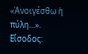«Ἀνοιγέσθω ἡ πύλη...». Εἴσοδος: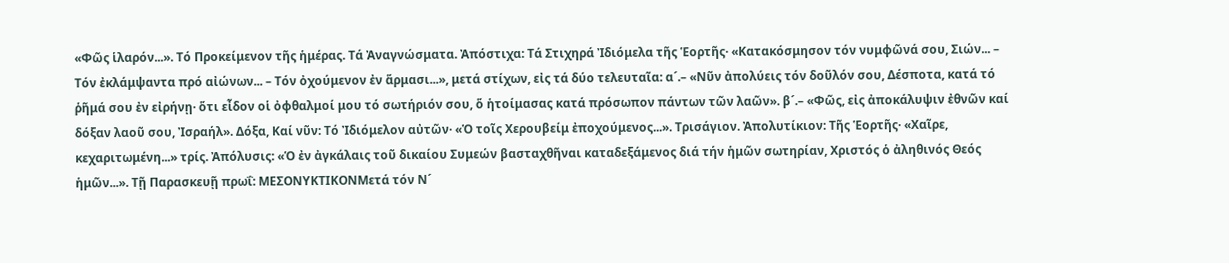«Φῶς ἱλαρόν...». Τό Προκείμενον τῆς ἡμέρας. Τά Ἀναγνώσματα. Ἀπόστιχα: Τά Στιχηρά Ἰδιόμελα τῆς Ἑορτῆς· «Κατακόσμησον τόν νυμφῶνά σου, Σιών... – Τόν ἐκλάμψαντα πρό αἰώνων... – Τόν ὀχούμενον ἐν ἅρμασι...», μετά στίχων, εἰς τά δύο τελευταῖα: α´.– «Νῦν ἀπολύεις τόν δοῦλόν σου, Δέσποτα, κατά τό ῥῆμά σου ἐν εἰρήνῃ· ὅτι εἶδον οἱ ὀφθαλμοί μου τό σωτήριόν σου, ὅ ἡτοίμασας κατά πρόσωπον πάντων τῶν λαῶν». β´.– «Φῶς, εἰς ἀποκάλυψιν ἐθνῶν καί δόξαν λαοῦ σου, Ἰσραήλ». Δόξα, Καί νῦν: Τό Ἰδιόμελον αὐτῶν· «Ὁ τοῖς Χερουβείμ ἐποχούμενος...». Τρισάγιον. Ἀπολυτίκιον: Τῆς Ἑορτῆς· «Χαῖρε, κεχαριτωμένη...» τρίς. Ἀπόλυσις: «Ὁ ἐν ἀγκάλαις τοῦ δικαίου Συμεών βασταχθῆναι καταδεξάμενος διά τήν ἡμῶν σωτηρίαν, Χριστός ὁ ἀληθινός Θεός ἡμῶν...». Τῇ Παρασκευῇ πρωΐ: ΜΕΣΟΝΥΚΤΙΚΟΝΜετά τόν Ν´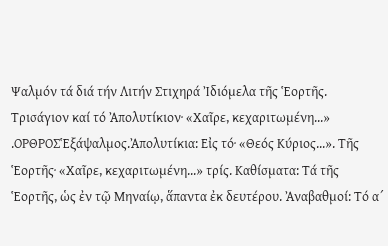Ψαλμόν τά διά τήν Λιτήν Στιχηρά Ἰδιόμελα τῆς Ἑορτῆς. Τρισάγιον καί τό Ἀπολυτίκιον· «Χαῖρε, κεχαριτωμένη...» .ΟΡΘΡΟΣἙξάψαλμος.Ἀπολυτίκια: Εἰς τό· «Θεός Κύριος...». Τῆς Ἑορτῆς· «Χαῖρε, κεχαριτωμένη...» τρίς. Καθίσματα: Τά τῆς Ἑορτῆς, ὡς ἐν τῷ Μηναίῳ, ἅπαντα ἐκ δευτέρου. Ἀναβαθμοί: Τό α´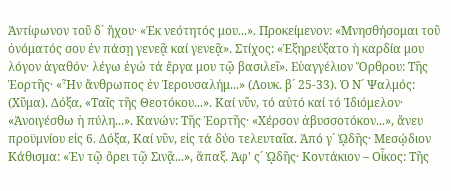Ἀντίφωνον τοῦ δ´ ἤχου· «Ἐκ νεότητός μου...». Προκείμενον: «Μνησθήσομαι τοῦ ὀνόματός σου ἐν πάσῃ γενεᾷ καί γενεᾷ». Στίχος: «Ἐξηρεύξατο ἡ καρδία μου λόγον ἀγαθόν· λέγω ἐγώ τά ἔργα μου τῷ βασιλεῖ». Εὐαγγέλιον Ὄρθρου: Τῆς Ἑορτῆς· «Ἦν ἄνθρωπος ἐν Ἰερουσαλήμ...» (Λουκ. β´ 25-33). Ὁ Ν´ Ψαλμός: (Χῦμα). Δόξα, «Ταῖς τῆς Θεοτόκου...». Καί νῦν, τό αὐτό καί τό Ἰδιόμελον· «Ἀνοιγέσθω ἡ πύλη...». Κανών: Τῆς Ἑορτῆς· «Χέρσον ἀβυσσοτόκον...», ἄνευ προϋμνίου εἰς 6. Δόξα, Καί νῦν, εἰς τά δύο τελευταῖα. Ἀπό γ´ ᾨδῆς· Μεσῴδιον Κάθισμα: «Ἐν τῷ ὄρει τῷ Σινᾷ...», ἅπαξ. Ἀφ' ς´ ᾨδῆς· Κοντάκιον – Οἶκος: Τῆς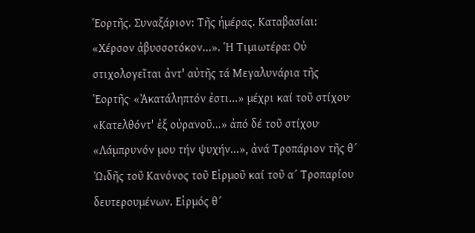Ἑορτῆς. Συναξάριον: Τῆς ἡμέρας. Καταβασίαι: «Χέρσον ἀβυσσοτόκον...». Ἡ Τιμιωτέρα: Οὐ στιχολογεῖται ἀντ' αὐτῆς τά Μεγαλυνάρια τῆς Ἑορτῆς· «Ἀκατάληπτόν ἐστι...» μέχρι καί τοῦ στίχου· «Κατελθόντ' ἐξ οὐρανοῦ...» ἀπό δέ τοῦ στίχου· «Λάμπρυνόν μου τήν ψυχήν...», ἀνά Τροπάριον τῆς θ´ ᾨδῆς τοῦ Κανόνος τοῦ Εἱρμοῦ καί τοῦ α´ Τροπαρίου δευτερουμένων. Εἱρμός θ´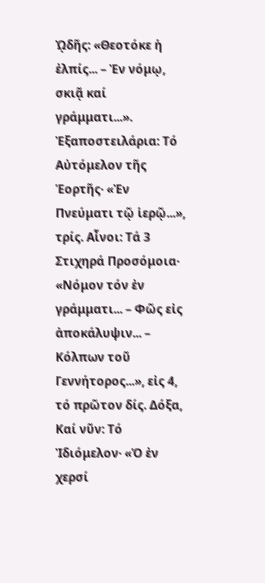ᾨδῆς: «Θεοτόκε ἡ ἐλπίς... – Ἐν νόμῳ, σκιᾷ καί γράμματι...». Ἐξαποστειλάρια: Τό Αὐτόμελον τῆς Ἑορτῆς· «Ἐν Πνεύματι τῷ ἱερῷ...», τρίς. Αἶνοι: Τά 3 Στιχηρά Προσόμοια· «Νόμον τόν ἐν γράμματι... – Φῶς εἰς ἀποκάλυψιν... – Κόλπων τοῦ Γεννήτορος...», εἰς 4, τό πρῶτον δίς. Δόξα, Καί νῦν: Τό Ἰδιόμελον· «Ὁ ἐν χερσί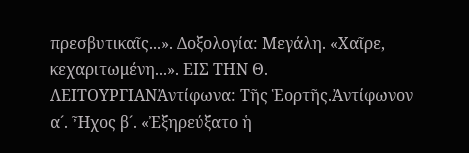πρεσβυτικαῖς...». Δοξολογία: Μεγάλη. «Χαῖρε, κεχαριτωμένη...». ΕΙΣ ΤΗΝ Θ. ΛΕΙΤΟΥΡΓΙΑΝἈντίφωνα: Τῆς Ἑορτῆς.Ἀντίφωνον α´. Ἦχος β´. «Ἐξηρεύξατο ἡ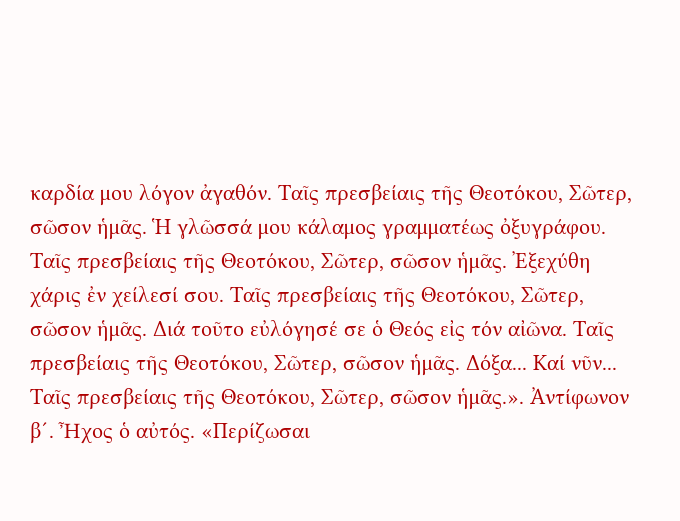καρδία μου λόγον ἀγαθόν. Ταῖς πρεσβείαις τῆς Θεοτόκου, Σῶτερ, σῶσον ἡμᾶς. Ἡ γλῶσσά μου κάλαμος γραμματέως ὀξυγράφου. Ταῖς πρεσβείαις τῆς Θεοτόκου, Σῶτερ, σῶσον ἡμᾶς. Ἐξεχύθη χάρις ἐν χείλεσί σου. Ταῖς πρεσβείαις τῆς Θεοτόκου, Σῶτερ, σῶσον ἡμᾶς. Διά τοῦτο εὐλόγησέ σε ὁ Θεός εἰς τόν αἰῶνα. Ταῖς πρεσβείαις τῆς Θεοτόκου, Σῶτερ, σῶσον ἡμᾶς. Δόξα... Καί νῦν... Ταῖς πρεσβείαις τῆς Θεοτόκου, Σῶτερ, σῶσον ἡμᾶς.». Ἀντίφωνον β´. Ἦχος ὁ αὐτός. «Περίζωσαι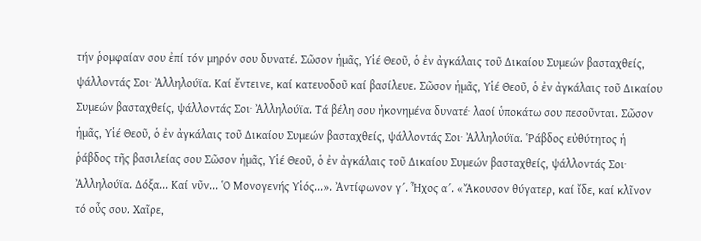τήν ῥομφαίαν σου ἐπί τόν μηρόν σου δυνατέ. Σῶσον ἡμᾶς, Υἱέ Θεοῦ, ὁ ἐν ἀγκάλαις τοῦ Δικαίου Συμεών βασταχθείς, ψάλλοντάς Σοι· Ἀλληλούϊα. Καί ἔντεινε, καί κατευοδοῦ καί βασίλευε. Σῶσον ἡμᾶς, Υἱέ Θεοῦ, ὁ ἐν ἀγκάλαις τοῦ Δικαίου Συμεών βασταχθείς, ψάλλοντάς Σοι· Ἀλληλούϊα. Τά βέλη σου ἠκονημένα δυνατέ· λαοί ὑποκάτω σου πεσοῦνται. Σῶσον ἡμᾶς, Υἱέ Θεοῦ, ὁ ἐν ἀγκάλαις τοῦ Δικαίου Συμεών βασταχθείς, ψάλλοντάς Σοι· Ἀλληλούϊα. Ῥάβδος εὐθύτητος ἡ ῥάβδος τῆς βασιλείας σου Σῶσον ἡμᾶς, Υἱέ Θεοῦ, ὁ ἐν ἀγκάλαις τοῦ Δικαίου Συμεών βασταχθείς, ψάλλοντάς Σοι· Ἀλληλούϊα. Δόξα... Καί νῦν... Ὁ Μονογενής Υἱός...». Ἀντίφωνον γ´. Ἦχος α´. «Ἄκουσον θύγατερ, καί ἴδε, καί κλῖνον τό οὖς σου. Χαῖρε,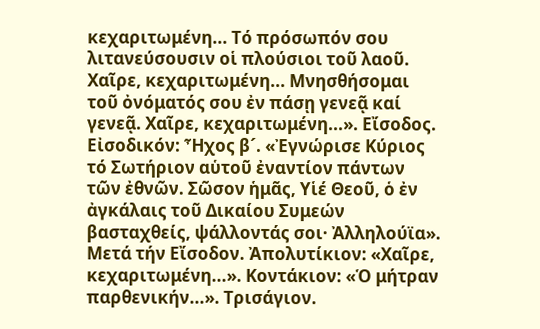κεχαριτωμένη... Τό πρόσωπόν σου λιτανεύσουσιν οἱ πλούσιοι τοῦ λαοῦ. Χαῖρε, κεχαριτωμένη... Μνησθήσομαι τοῦ ὀνόματός σου ἐν πάσῃ γενεᾷ καί γενεᾷ. Χαῖρε, κεχαριτωμένη...». Εἴσοδος. Εἰσοδικόν: Ἦχος β´. «Ἐγνώρισε Κύριος τό Σωτήριον αὑτοῦ ἐναντίον πάντων τῶν ἐθνῶν. Σῶσον ἡμᾶς, Υἱέ Θεοῦ, ὁ ἐν ἀγκάλαις τοῦ Δικαίου Συμεών βασταχθείς, ψάλλοντάς σοι· Ἀλληλούϊα». Μετά τήν Εἴσοδον. Ἀπολυτίκιον: «Χαῖρε, κεχαριτωμένη...». Κοντάκιον: «Ὁ μήτραν παρθενικήν...». Τρισάγιον.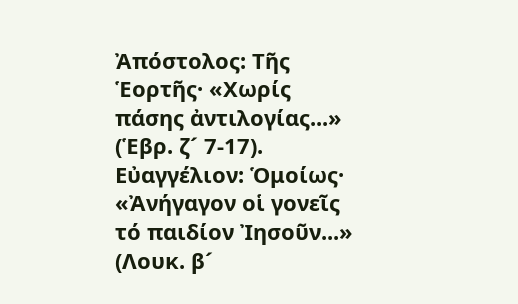Ἀπόστολος: Τῆς Ἑορτῆς· «Χωρίς πάσης ἀντιλογίας...» (Ἑβρ. ζ´ 7-17). Εὐαγγέλιον: Ὁμοίως· «Ἀνήγαγον οἱ γονεῖς τό παιδίον Ἰησοῦν...» (Λουκ. β´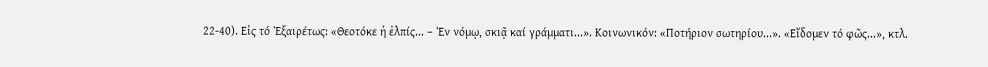22-40). Εἰς τό Ἐξαιρέτως: «Θεοτόκε ἡ ἐλπίς... – Ἐν νόμῳ, σκιᾷ καί γράμματι...». Κοινωνικόν: «Ποτήριον σωτηρίου...». «Εἴδομεν τό φῶς...», κτλ.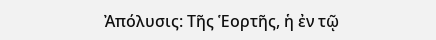Ἀπόλυσις: Τῆς Ἑορτῆς, ἡ ἐν τῷ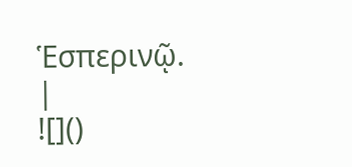Ἑσπερινῷ. |
![]()